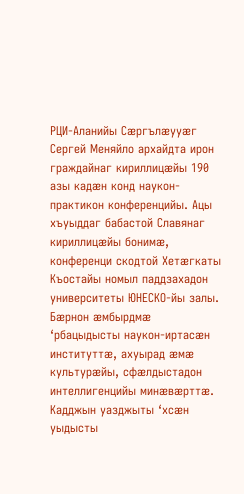РЦИ-Аланийы Сæргълæууæг Сергей Меняйло архайдта ирон граждайнаг кириллицæйы 190 азы кадæн конд наукон-практикон конференцийы. Ацы хъуыддаг бабастой Славянаг кириллицæйы бонимæ, конференци скодтой Хетæгкаты Къостайы номыл паддзахадон университеты ЮНЕСКО-йы залы.
Бæрнон æмбырдмæ ‘рбацыдысты наукон-иртасæн институттæ, ахуырад æмæ культурæйы, сфæлдыстадон интеллигенцийы минæвæрттæ. Кадджын уазджыты ‘хсæн уыдысты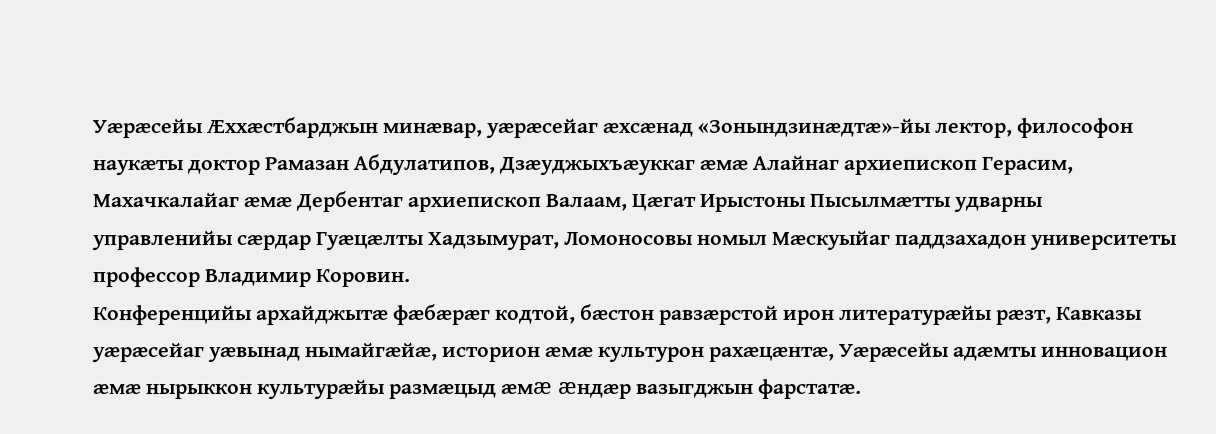Уæрæсейы Æххæстбарджын минæвар, уæрæсейаг æхсæнад «Зонындзинæдтæ»-йы лектор, философон наукæты доктор Рамазан Абдулатипов, Дзæуджыхъæуккаг æмæ Алайнаг архиепископ Герасим, Махачкалайаг æмæ Дербентаг архиепископ Валаам, Цæгат Ирыстоны Пысылмæтты удварны управленийы сæрдар Гуæцæлты Хадзымурат, Ломоносовы номыл Мæскуыйаг паддзахадон университеты профессор Владимир Коровин.
Конференцийы архайджытæ фæбæрæг кодтой, бæстон равзæрстой ирон литературæйы рæзт, Кавказы уæрæсейаг уæвынад нымайгæйæ, историон æмæ культурон рахæцæнтæ, Уæрæсейы адæмты инновацион æмæ нырыккон культурæйы размæцыд æмæ æндæр вазыгджын фарстатæ.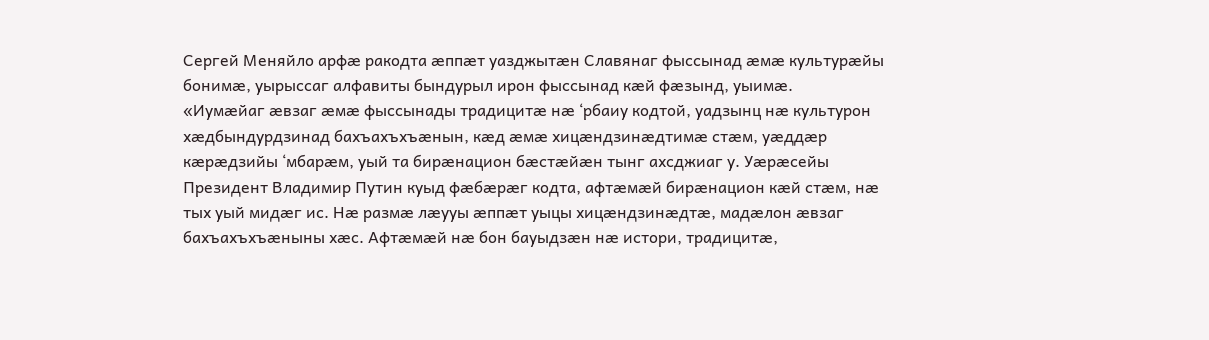Сергей Меняйло арфæ ракодта æппæт уазджытæн Славянаг фыссынад æмæ культурæйы бонимæ, уырыссаг алфавиты бындурыл ирон фыссынад кæй фæзынд, уыимæ.
«Иумæйаг æвзаг æмæ фыссынады традицитæ нæ ‘рбаиу кодтой, уадзынц нæ культурон хæдбындурдзинад бахъахъхъæнын, кæд æмæ хицæндзинæдтимæ стæм, уæддæр кæрæдзийы ‘мбарæм, уый та бирæнацион бæстæйæн тынг ахсджиаг у. Уæрæсейы Президент Владимир Путин куыд фæбæрæг кодта, афтæмæй бирæнацион кæй стæм, нæ тых уый мидæг ис. Нæ размæ лæууы æппæт уыцы хицæндзинæдтæ, мадæлон æвзаг бахъахъхъæныны хæс. Афтæмæй нæ бон бауыдзæн нæ истори, традицитæ,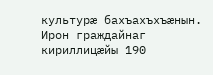культурæ бахъахъхъæнын. Ирон граждайнаг кириллицæйы 190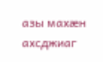азы махæн ахсджиаг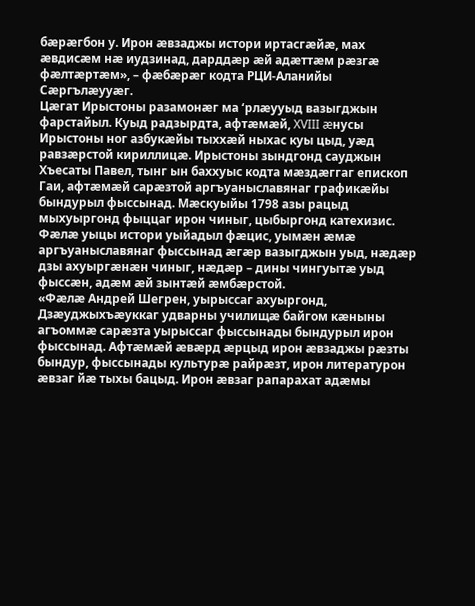бæрæгбон у. Ирон æвзаджы истори иртасгæйæ, мах æвдисæм нæ иудзинад, дарддæр æй адæттæм рæзгæ фæлтæртæм», – фæбæрæг кодта РЦИ-Аланийы Сæргълæууæг.
Цæгат Ирыстоны разамонæг ма ‘рлæууыд вазыгджын фарстайыл. Куыд радзырдта, афтæмæй, XVIII æнусы Ирыстоны ног азбукæйы тыххæй ныхас куы цыд, уæд равзæрстой кириллицæ. Ирыстоны зындгонд сауджын Хъесаты Павел, тынг ын баххуыс кодта мæздæггаг епископ Гаи, афтæмæй сарæзтой аргъуаныславянаг графикæйы бындурыл фыссынад. Мæскуыйы 1798 азы рацыд мыхуыргонд фыццаг ирон чиныг, цыбыргонд катехизис. Фæлæ уыцы истори уыйадыл фæцис, уымæн æмæ аргъуаныславянаг фыссынад æгæр вазыгджын уыд, нæдæр дзы ахуыргæнæн чиныг, нæдæр – дины чингуытæ уыд фыссæн, адæм æй зынтæй æмбæрстой.
«Фæлæ Андрей Шегрен, уырыссаг ахуыргонд, Дзæуджыхъæуккаг удварны училищæ байгом кæныны агъоммæ сарæзта уырыссаг фыссынады бындурыл ирон фыссынад. Афтæмæй æвæрд æрцыд ирон æвзаджы рæзты бындур, фыссынады культурæ райрæзт, ирон литературон æвзаг йæ тыхы бацыд. Ирон æвзаг рапарахат адæмы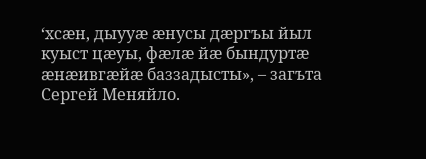‘хсæн, дыууæ æнусы дæргъы йыл куыст цæуы, фæлæ йæ бындуртæ æнæивгæйæ баззадысты», – загъта Сергей Меняйло.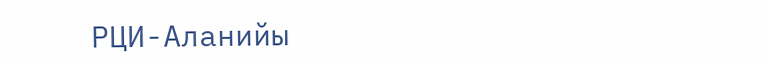РЦИ-Аланийы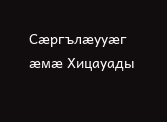Сæргълæууæг æмæ Хицауады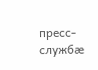пресс-службæ